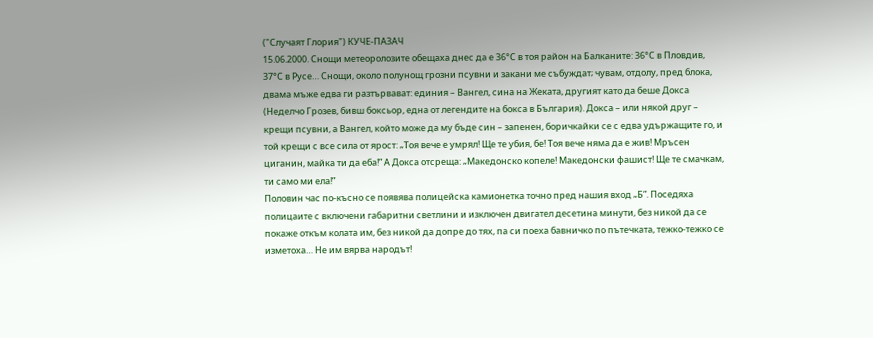("Случаят Глория") КУЧЕ-ПАЗАЧ
15.06.2000. Снощи метеоролозите обещаха днес да е 36°С в тоя район на Балканите: 36°С в Пловдив, 37°С в Русе… Снощи, около полунощ грозни псувни и закани ме събуждат; чувам, отдолу, пред блока, двама мъже едва ги разтървават: единия – Вангел, сина на Жеката, другият като да беше Докса (Неделчо Грозев, бивш боксьор, една от легендите на бокса в България). Докса – или някой друг – крещи псувни, а Вангел, който може да му бъде син – запенен, боричкайки се с едва удържащите го, и той крещи с все сила от ярост: „Тоя вече е умрял! Ще те убия, бе! Тоя вече няма да е жив! Мръсен циганин, майка ти да еба!” А Докса отсреща: „Македонско копеле! Македонски фашист! Ще те смачкам, ти само ми ела!”
Половин час по-късно се появява полицейска камионетка точно пред нашия вход „Б”. Поседяха полицаите с включени габаритни светлини и изключен двигател десетина минути, без никой да се покаже откъм колата им, без никой да допре до тях, па си поеха бавничко по пътечката, тежко-тежко се изметоха… Не им вярва народът!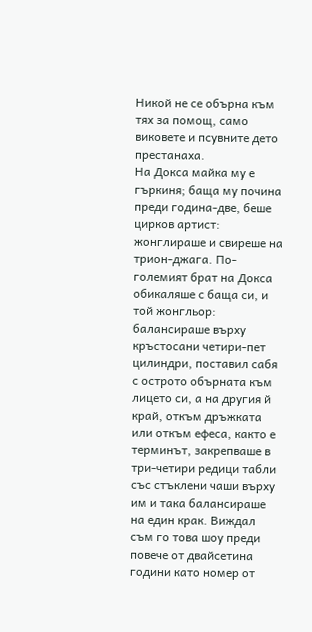Никой не се обърна към тях за помощ, само виковете и псувните дето престанаха.
На Докса майка му е гъркиня; баща му почина преди година-две, беше цирков артист: жонглираше и свиреше на трион-джага. По-големият брат на Докса обикаляше с баща си, и той жонгльор: балансираше върху кръстосани четири-пет цилиндри, поставил сабя с острото обърната към лицето си, а на другия й край, откъм дръжката или откъм ефеса, както е терминът, закрепваше в три-четири редици табли със стъклени чаши върху им и така балансираше на един крак. Виждал съм го това шоу преди повече от двайсетина години като номер от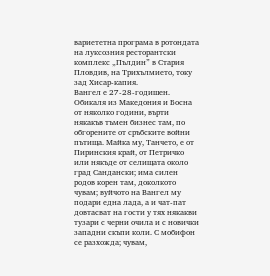вариететна програма в ротондата на луксозния ресторантски комплекс „Пълдин” в Стария Пловдив, на Трихълмието, току зад Хисар-капия.
Вангел е 27-28-годишен. Обикаля из Македония и Босна от няколко години, върти някакъв тъмен бизнес там, по обгорените от сръбските войни пътища. Майка му, Танчето, е от Пиринския край, от Петричко или някъде от селищата около град Сандански; има силен родов корен там, доколкото чувам; вуйчото на Вангел му подари една лада, а и чат-пат довтасват на гости у тях някакви тузари с черни очила и с новички западни скъпи коли. С мобифон се разхожда; чувам,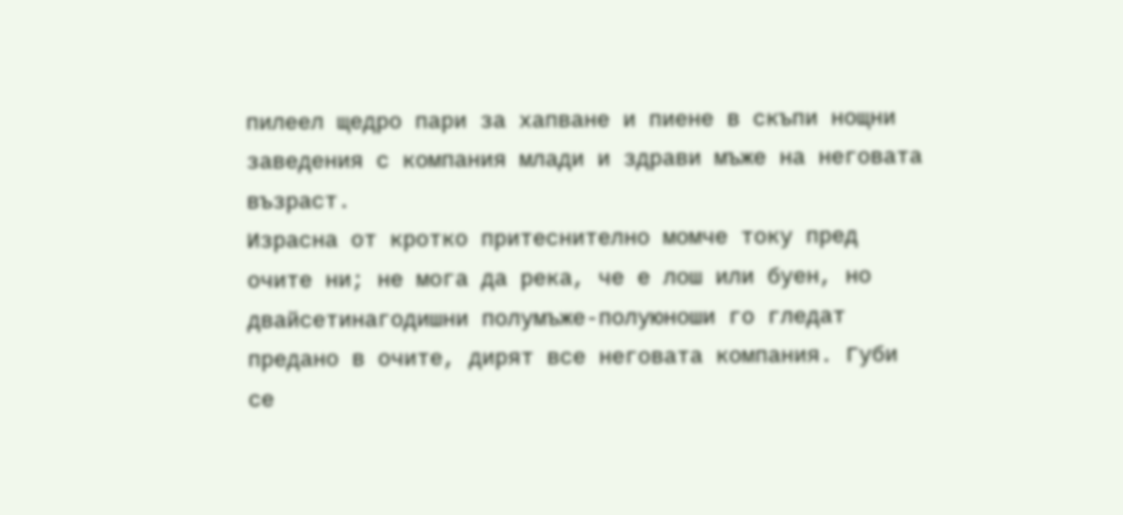пилеел щедро пари за хапване и пиене в скъпи нощни заведения с компания млади и здрави мъже на неговата възраст.
Израсна от кротко притеснително момче току пред очите ни; не мога да река, че е лош или буен, но двайсетинагодишни полумъже-полуюноши го гледат предано в очите, дирят все неговата компания. Губи се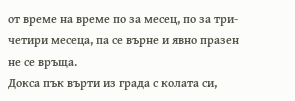от време на време по за месец, по за три-четири месеца, па се върне и явно празен не се връща.
Докса пък върти из града с колата си,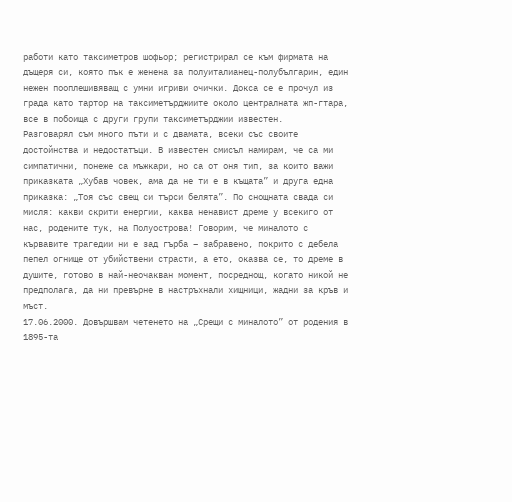работи като таксиметров шофьор; регистрирал се към фирмата на дъщеря си, която пък е женена за полуиталианец-полубългарин, един нежен пооплешивяващ с умни игриви очички. Докса се е прочул из града като тартор на таксиметърджиите около централната жп-гтара, все в побоища с други групи таксиметърджии известен.
Разговарял съм много пъти и с двамата, всеки със своите достойнства и недостатъци. В известен смисъл намирам, че са ми симпатични, понеже са мъжкари, но са от оня тип, за които важи приказката „Хубав човек, ама да не ти е в къщата” и друга една приказка: „Тоя със свещ си търси белята”. По снощната свада си мисля: какви скрити енергии, каква ненавист дреме у всекиго от нас, родените тук, на Полуострова! Говорим, че миналото с кървавите трагедии ни е зад гърба – забравено, покрито с дебела пепел огнище от убийствени страсти, а ето, оказва се, то дреме в душите, готово в най-неочакван момент, посреднощ, когато никой не предполага, да ни превърне в настръхнали хищници, жадни за кръв и мъст.
17.06.2000. Довършвам четенето на „Срещи с миналото” от родения в 1895-та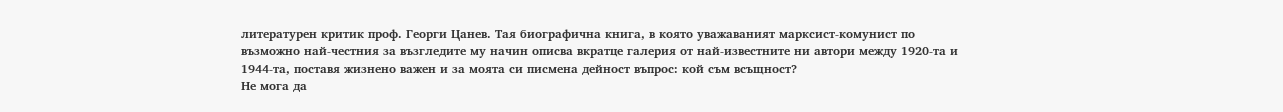литературен критик проф. Георги Цанев. Тая биографична книга, в която уважаваният марксист-комунист по възможно най-честния за възгледите му начин описва вкратце галерия от най-известните ни автори между 1920-та и 1944-та, поставя жизнено важен и за моята си писмена дейност въпрос: кой съм всъщност?
Не мога да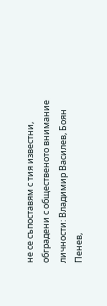не се съпоставям с тия известни, обградени с общественото внимание личности: Владимир Василев, Боян Пенев,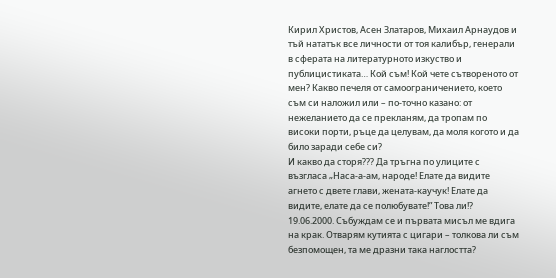Кирил Христов, Асен Златаров, Михаил Арнаудов и тъй нататък все личности от тоя калибър, генерали в сферата на литературното изкуство и публицистиката… Кой съм! Кой чете сътвореното от мен? Какво печеля от самоограничението, което съм си наложил или – по-точно казано: от нежеланието да се прекланям, да тропам по високи порти, ръце да целувам, да моля когото и да било заради себе си?
И какво да сторя??? Да тръгна по улиците с възгласа „Наса-а-ам, народе! Елате да видите агнето с двете глави, жената-каучук! Елате да видите, елате да се полюбувате!” Това ли!?
19.06.2000. Събуждам се и първата мисъл ме вдига на крак. Отварям кутията с цигари – толкова ли съм безпомощен, та ме дразни така наглостта?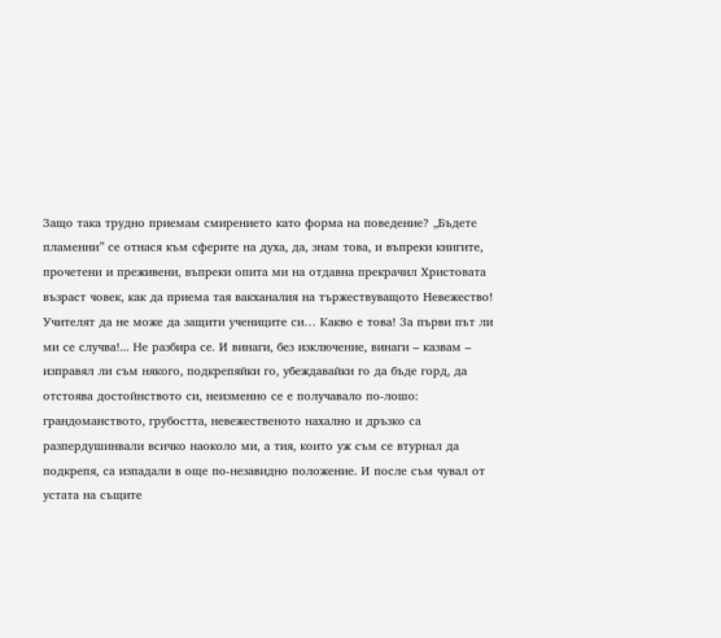Защо така трудно приемам смирението като форма на поведение? „Бъдете пламенни” се отнася към сферите на духа, да, знам това, и въпреки книгите, прочетени и преживени, въпреки опита ми на отдавна прекрачил Христовата възраст човек, как да приема тая вакханалия на тържествуващото Невежество!
Учителят да не може да защити учениците си… Какво е това! За първи път ли ми се случва!... Не разбира се. И винаги, без изключение, винаги – казвам – изправял ли съм някого, подкрепяйки го, убеждавайки го да бъде горд, да отстоява достойнството си, неизменно се е получавало по-лошо: грандоманството, грубостта, невежественото нахално и дръзко са разпердушинвали всичко наоколо ми, а тия, които уж съм се втурнал да подкрепя, са изпадали в още по-незавидно положение. И после съм чувал от устата на същите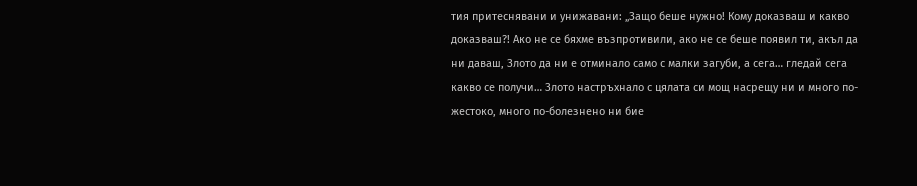тия притеснявани и унижавани: „Защо беше нужно! Кому доказваш и какво доказваш?! Ако не се бяхме възпротивили, ако не се беше появил ти, акъл да ни даваш, Злото да ни е отминало само с малки загуби, а сега… гледай сега какво се получи… Злото настръхнало с цялата си мощ насрещу ни и много по-жестоко, много по-болезнено ни бие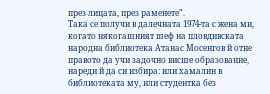през лицата, през раменете”.
Така се получи в далечната 1974-та с жена ми, когато някогашният шеф на пловдивската народна библиотека Атанас Мосенгов й отне правото да учи задочно висше образование, нареди й да си избира: или хамалин в библиотеката му, или студентка без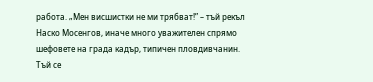работа. „Мен висшистки не ми трябват!” – тъй рекъл Наско Мосенгов, иначе много уважителен спрямо шефовете на града кадър, типичен пловдивчанин. Тъй се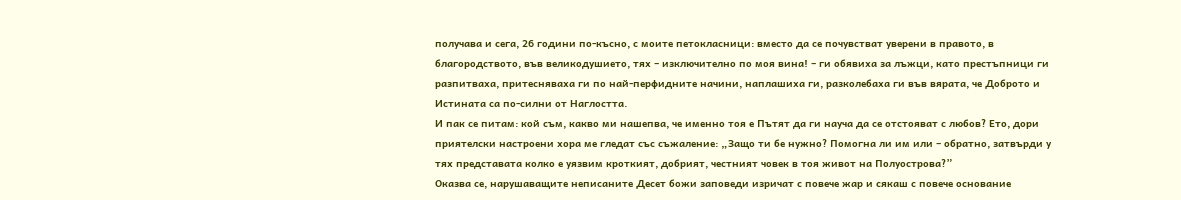получава и сега, 26 години по-късно, с моите петокласници: вместо да се почувстват уверени в правото, в благородството, във великодушието, тях – изключително по моя вина! – ги обявиха за лъжци, като престъпници ги разпитваха, притесняваха ги по най-перфидните начини, наплашиха ги, разколебаха ги във вярата, че Доброто и Истината са по-силни от Наглостта.
И пак се питам: кой съм, какво ми нашепва, че именно тоя е Пътят да ги науча да се отстояват с любов? Ето, дори приятелски настроени хора ме гледат със съжаление: „Защо ти бе нужно? Помогна ли им или – обратно, затвърди у тях представата колко е уязвим кроткият, добрият, честният човек в тоя живот на Полуострова?”
Оказва се, нарушаващите неписаните Десет божи заповеди изричат с повече жар и сякаш с повече основание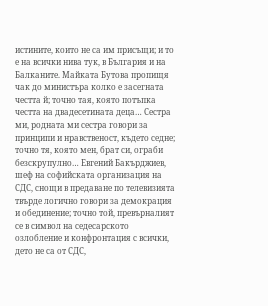истините, които не са им присъщи; и то е на всички нива тук, в България и на Балканите. Майката Бутова пропищя чак до министъра колко е засегната честта й; точно тая, която потъпка честта на двадесетината деца… Сестра ми, родната ми сестра говори за принципи и нравственост, където седне; точно тя, която мен, брат си, ограби безскрупулно… Евгений Бакърджиев, шеф на софийската организация на СДС, снощи в предаване по телевизията твърде логично говори за демокрация и обединение; точно той, превърналият се в символ на седесарското озлобление и конфронтация с всички, дето не са от СДС,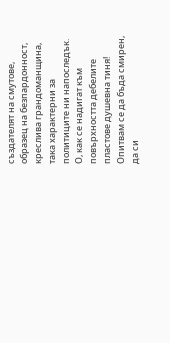създателят на смутове, образец на безпардонност, креслива грандоманщина, така характерни за политиците ни напоследък.
О, как се надигат към повърхността дебелите пластове душевна тиня! Опитвам се да бъда смирен, да си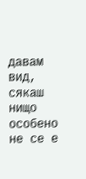давам вид, сякаш нищо особено не се е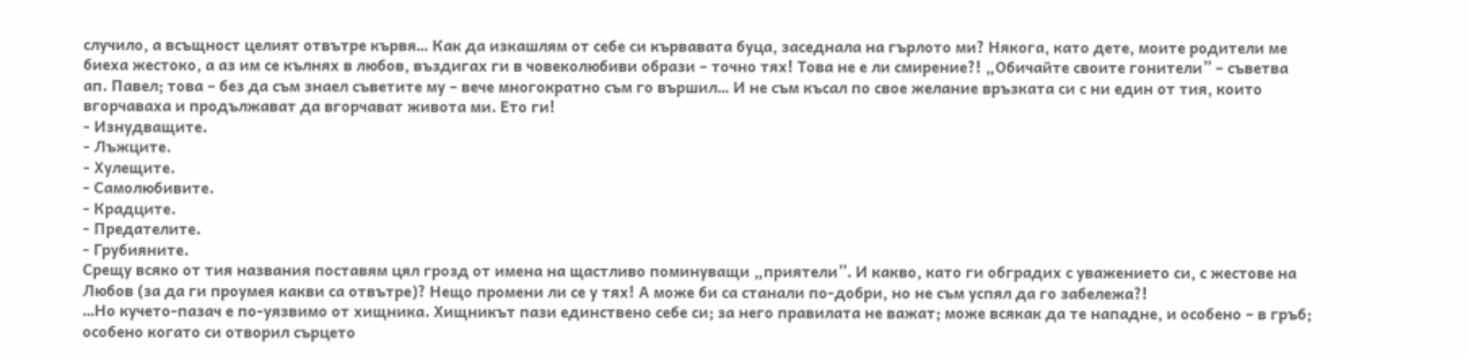случило, а всъщност целият отвътре кървя… Как да изкашлям от себе си кървавата буца, заседнала на гърлото ми? Някога, като дете, моите родители ме биеха жестоко, а аз им се кълнях в любов, въздигах ги в човеколюбиви образи – точно тях! Това не е ли смирение?! „Обичайте своите гонители” – съветва ап. Павел; това – без да съм знаел съветите му – вече многократно съм го вършил… И не съм късал по свое желание връзката си с ни един от тия, които вгорчаваха и продължават да вгорчават живота ми. Ето ги!
- Изнудващите.
- Лъжците.
- Хулещите.
- Самолюбивите.
- Крадците.
- Предателите.
- Грубияните.
Срещу всяко от тия названия поставям цял грозд от имена на щастливо поминуващи „приятели”. И какво, като ги обградих с уважението си, с жестове на Любов (за да ги проумея какви са отвътре)? Нещо промени ли се у тях! А може би са станали по-добри, но не съм успял да го забележа?!
…Но кучето-пазач е по-уязвимо от хищника. Хищникът пази единствено себе си; за него правилата не важат; може всякак да те нападне, и особено – в гръб; особено когато си отворил сърцето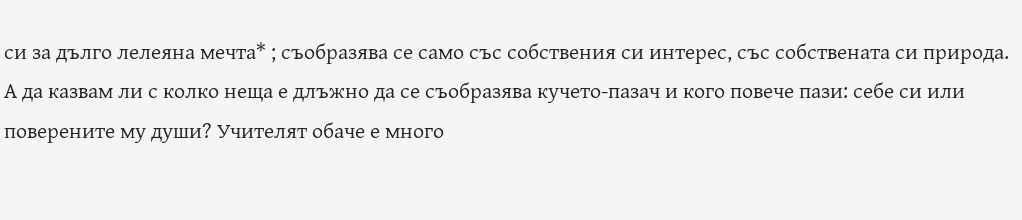си за дълго лелеяна мечта* ; съобразява се само със собствения си интерес, със собствената си природа. А да казвам ли с колко неща е длъжно да се съобразява кучето-пазач и кого повече пази: себе си или поверените му души? Учителят обаче е много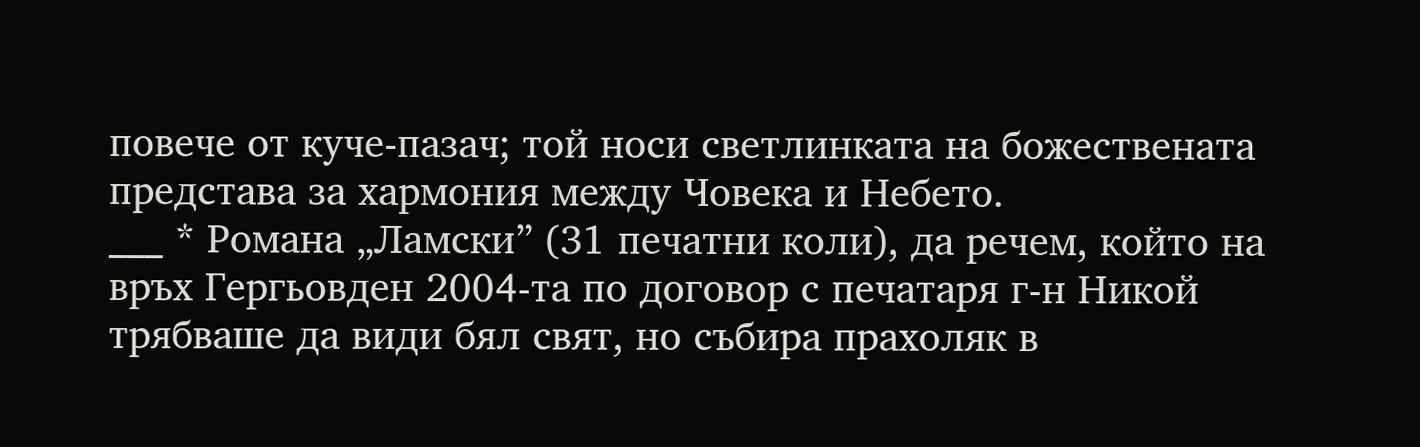повече от куче-пазач; той носи светлинката на божествената представа за хармония между Човека и Небето.
___ * Романа „Ламски” (31 печатни коли), да речем, който на връх Гергьовден 2004-та по договор с печатаря г-н Никой трябваше да види бял свят, но събира прахоляк в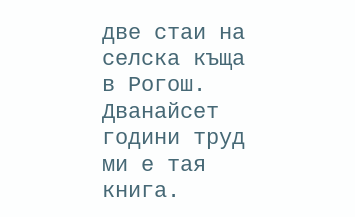две стаи на селска къща в Рогош. Дванайсет години труд ми е тая книга.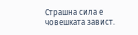Страшна сила е човешката завист.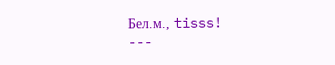Бел.м., tisss!
---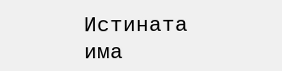Истината има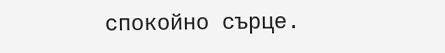спокойно сърце.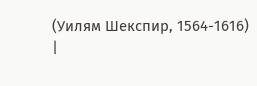(Уилям Шекспир, 1564-1616)
|